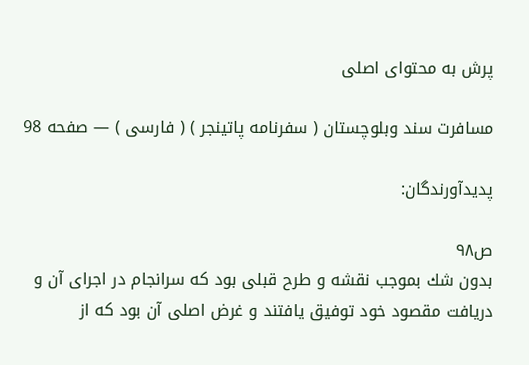پرش به محتوای اصلی

مسافرت سند وبلوچستان ( سفرنامه پاتينجر ) ( فارسى ) — صفحه 98

پدیدآورندگان:

ص۹۸
بدون شك بموجب نقشه و طرح قبلى بود كه سرانجام در اجراى آن و دريافت مقصود خود توفيق يافتند و غرض اصلى آن بود كه از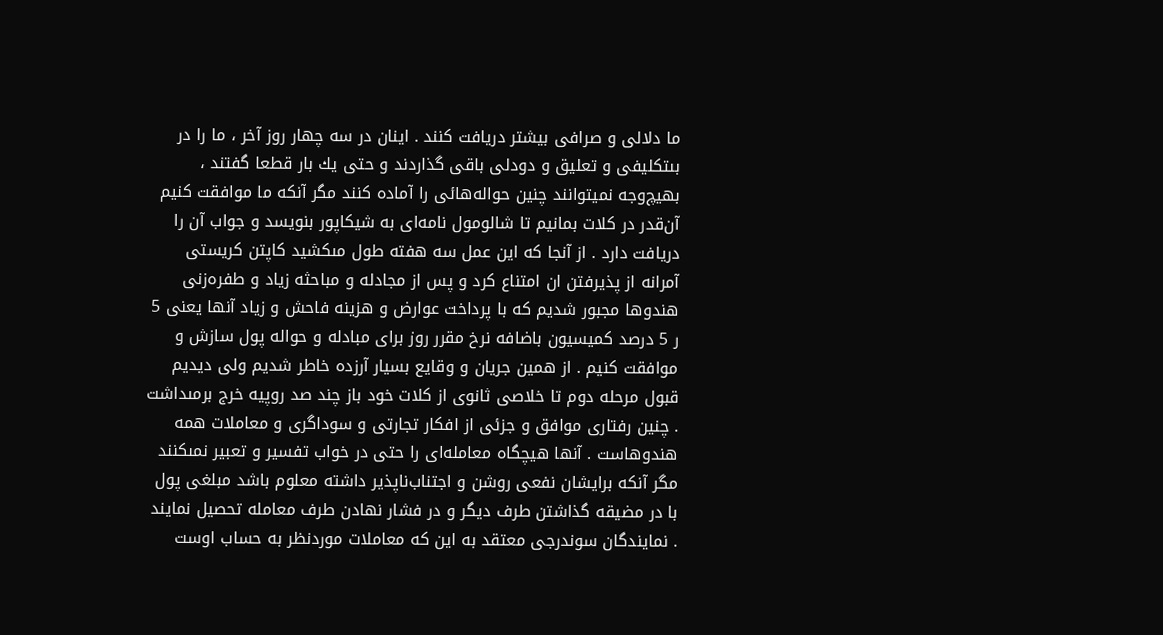ما دلالى و صرافى بيشتر دريافت كنند . اينان در سه چهار روز آخر ، ما را در بىتكليفى و تعليق و دودلى باقى گذاردند و حتى يك بار قطعا گفتند ، بهيچ‌وجه نميتوانند چنين حواله‌هائى را آماده كنند مگر آنكه ما موافقت كنيم آن‌قدر در كلات بمانيم تا شالومول نامه‌اى به شيكاپور بنويسد و جواب آن را دريافت دارد . از آنجا كه اين عمل سه هفته طول مىكشيد كاپتن كريستى آمرانه از پذيرفتن ان امتناع كرد و پس از مجادله و مباحثه زياد و طفره‌زنى هندوها مجبور شديم كه با پرداخت عوارض و هزينه فاحش و زياد آنها يعنى 5 ر 5 درصد كميسيون باضافه نرخ مقرر روز براى مبادله و حواله پول سازش و موافقت كنيم . از همين جريان و وقايع بسيار آرزده خاطر شديم ولى ديديم قبول مرحله دوم تا خلاصى ثانوى از كلات خود باز چند صد روپيه خرج برمىداشت . چنين رفتارى موافق و جزئى از افكار تجارتى و سوداگرى و معاملات همه هندوهاست . آنها هيچگاه معامله‌اى را حتى در خواب تفسير و تعبير نمىكنند مگر آنكه برايشان نفعى روشن و اجتناب‌ناپذير داشته معلوم باشد مبلغى پول با در مضيقه گذاشتن طرف ديگر و در فشار نهادن طرف معامله تحصيل نمايند . نمايندگان سوندرجى معتقد به اين كه معاملات موردنظر به حساب اوست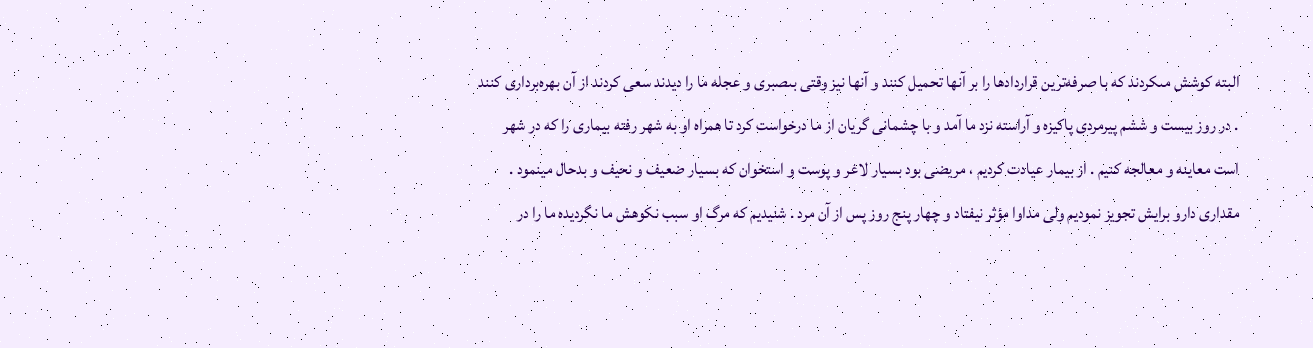البته كوشش مىكردند كه با صرفه‌ترين قراردادها را بر آنها تحميل كنند و آنها نيز وقتى بىصبرى و عجله ما را ديدند سعى كردند از آن بهره‌بردارى كنند . در روز بيست و ششم پيرمردى پاكيزه و آراسته نزد ما آمد و با چشمانى گريان از ما درخواست كرد تا همراه او به شهر رفته بيمارى را كه در شهر است معاينه و معالجه كنيم . از بيمار عيادت كرديم ، مريضى بود بسيار لاغر و پوست و استخوان كه بسيار ضعيف و نحيف و بدحال مينمود . مقدارى دارو برايش تجويز نموديم ولى مداوا مؤثر نيفتاد و چهار پنج روز پس از آن مرد . شنيديم كه مرگ او سبب نكوهش ما نگرديده ما را در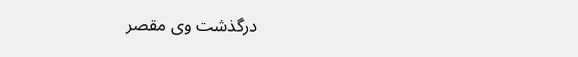درگذشت وى مقصر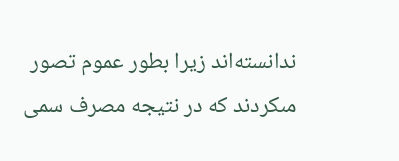ندانسته‌اند زيرا بطور عموم تصور مىكردند كه در نتيجه مصرف سمى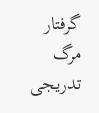گرفتار مرگ تدريجى